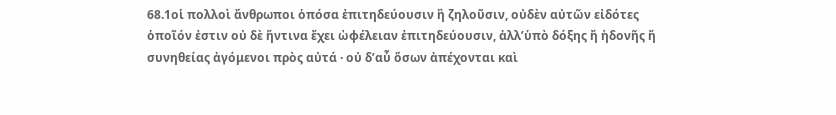68.1οἱ πολλοὶ ἄνθρωποι ὁπόσα ἐπιτηδεύουσιν ἢ ζηλοῦσιν, οὐδὲν αὐτῶν εἰδότες ὁποῖόν ἐστιν οὐ δὲ ἥντινα ἔχει ὠφέλειαν ἐπιτηδεύουσιν, ἀλλ’ὑπὸ δόξης ἤ ἡδονῆς ἤ συνηθείας ἀγόμενοι πρὸς αὐτά · οὐ δ’αὖ ὅσων ἀπέχονται καὶ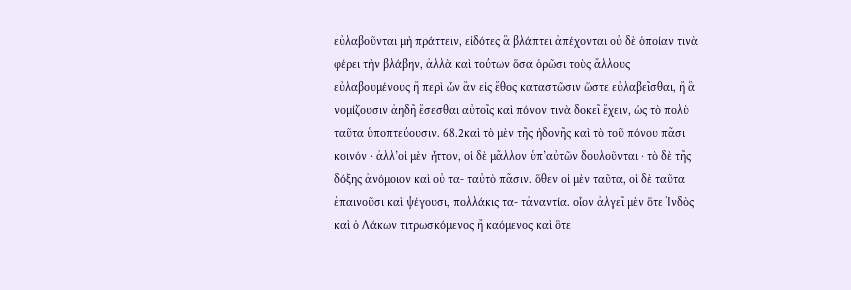εὐλαβοῦνται μὴ πράττειν, εἰδότες ἃ βλάπτει ἀπέχονται οὐ δὲ ὁποίαν τινὰ φέρει τὴν βλάβην, ἀλλὰ καὶ τούτων ὅσα ὁρῶσι τοὺς ἄλλους εὐλαβουμένους ἢ περὶ ὧν ἂν εἰς ἔθος καταστῶσιν ὥστε εὐλαβεῖσθαι, ἢ ἃ νομίζουσιν ἀηδῆ ἔσεσθαι αὐτοῖς καὶ πόνον τινὰ δοκεῖ ἔχειν, ὡς τὸ πολὺ ταῦτα ὑποπτεύουσιν. 68.2καὶ τὸ μὲν τῆς ἡδονῆς καὶ τὸ τοῦ πόνου πᾶσι κοινόν · ἀλλ’οἱ μὲν ἧττον, οἱ δὲ μᾶλλον ὑπ’αὐτῶν δουλοῦνται · τὸ δὲ τῆς δόξης ἀνόμοιον καὶ οὐ τα- ταὐτὸ πᾶσιν. ὅθεν οἱ μὲν ταῦτα, οἱ δὲ ταῦτα ἐπαινοῦσι καὶ ψέγουσι, πολλάκις τα- τἀναντία. οἷον ἀλγεῖ μὲν ὅτε Ἰνδὸς καὶ ὁ Λάκων τιτρωσκόμενος ἤ καόμενος καὶ ὃτε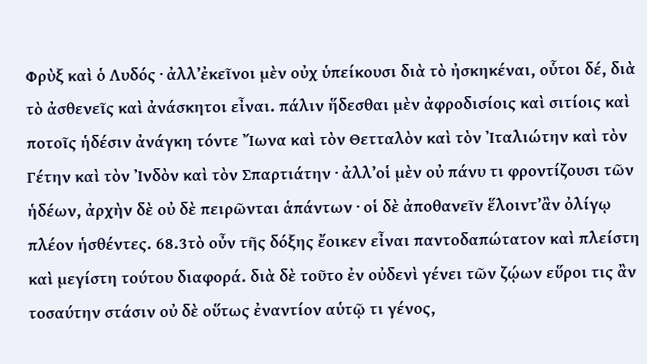Φρὺξ καὶ ὁ Λυδός · ἀλλ’ἐκεῖνοι μὲν οὐχ ὑπείκουσι διὰ τὸ ἠσκηκέναι, οὗτοι δέ, διὰ τὸ ἀσθενεῖς καὶ ἀνάσκητοι εἶναι. πάλιν ἥδεσθαι μὲν ἀφροδισίοις καὶ σιτίοις καὶ ποτοῖς ἡδέσιν ἀνάγκη τόντε Ἴωνα καὶ τὸν Θετταλὸν καὶ τὸν Ἰταλιώτην καὶ τὸν Γέτην καὶ τὸν Ἰνδὸν καὶ τὸν Σπαρτιάτην · ἀλλ’οἱ μὲν οὐ πάνυ τι φροντίζουσι τῶν ἡδέων, ἀρχὴν δὲ οὐ δὲ πειρῶνται ἁπάντων · οἱ δὲ ἀποθανεῖν ἕλοιντ’ἂν ὀλίγῳ πλέον ἡσθέντες. 68.3τὸ οὖν τῆς δόξης ἔοικεν εἶναι παντοδαπώτατον καὶ πλείστη καὶ μεγίστη τούτου διαφορά. διὰ δὲ τοῦτο ἐν οὐδενὶ γένει τῶν ζῴων εὕροι τις ἂν τοσαύτην στάσιν οὐ δὲ οὕτως ἐναντίον αὑτῷ τι γένος,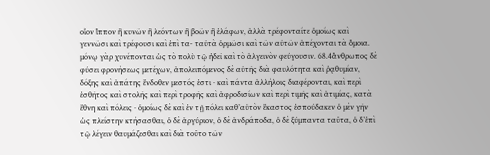οἷον ἵππον ἢ κυνῶν ἢ λεόντων ἢ βοῶν ἢ ἐλάφων, ἀλλὰ τρέφονταίτε ὁμοίως καὶ γεννῶσι καὶ τρέφουσι καὶ ἐπὶ τα- ταὐτὰ ὁρμῶσι καὶ τῶν αὐτῶν ἀπέχονται τὰ ὅμοια. μόνῳ γὰρ χυνέπονται ὡς τὸ πολὺ τῷ ἡδεῖ καὶ τὸ ἀλγεινὸν φεύγουσιν. 68.4ἄνθρωπος δὲ φύσει φρονήσεως μετέχων, ἀπολειπόμενος δὲ αὐτῆς διὰ φαυλότητα καὶ ῥᾳθυμίαν, δόξης καὶ ἀπάτης ἔνδοθεν μεστός ἐστι · καὶ πάντα ἀλλήλοις διαφέρονται, καὶ περὶ ἐσθῆτος καὶ στολῆς καὶ περὶ τροφῆς καὶ ἀφροδισίων καὶ περὶ τιμῆς καὶ ἀτιμίας, κατὰ ἔθνη καὶ πόλεις · ὁμοίως δὲ καὶ ἐν τῇ πόλει καθ’αὑτὸν ἕκαστος ἐσπούδακεν ὁ μὲν γῆν ὡς πλείστην κτήσασθαι, ὁ δὲ ἀργύριον, ὁ δὲ ἀνδράποδα, ὁ δὲ ξύμπαντα ταῦτα, ὁ δ’ἐπὶ τῷ λέγειν θαυμάζεσθαι καὶ διὰ τοῦτο τῶν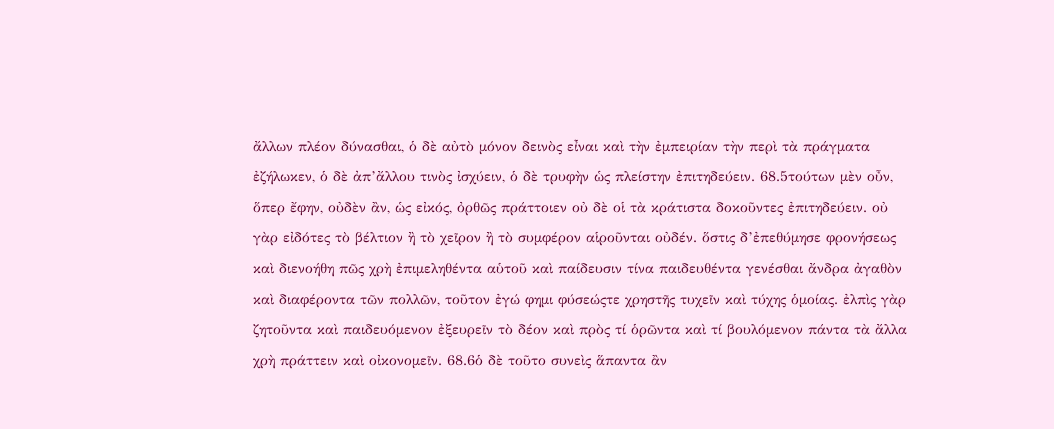ἄλλων πλέον δύνασθαι, ὁ δὲ αὐτὸ μόνον δεινὸς εἶναι καὶ τὴν ἐμπειρίαν τὴν περὶ τὰ πράγματα ἐζήλωκεν, ὁ δὲ ἀπ’ἄλλου τινὸς ἰσχύειν, ὁ δὲ τρυφὴν ὡς πλείστην ἐπιτηδεύειν. 68.5τούτων μὲν οὖν, ὅπερ ἔφην, οὐδὲν ἂν, ὡς εἰκός, ὀρθῶς πράττοιεν οὐ δὲ οἱ τὰ κράτιστα δοκοῦντες ἐπιτηδεύειν. οὐ γὰρ εἰδότες τὸ βέλτιον ἢ τὸ χεῖρον ἢ τὸ συμφέρον αἱροῦνται οὐδέν. ὅστις δ’ἐπεθύμησε φρονήσεως καὶ διενοήθη πῶς χρὴ ἐπιμεληθέντα αὑτοῦ καὶ παίδευσιν τίνα παιδευθέντα γενέσθαι ἄνδρα ἀγαθὸν καὶ διαφέροντα τῶν πολλῶν, τοῦτον ἐγώ φημι φύσεώςτε χρηστῆς τυχεῖν καὶ τύχης ὁμοίας. ἐλπὶς γὰρ ζητοῦντα καὶ παιδευόμενον ἐξευρεῖν τὸ δέον καὶ πρὸς τί ὁρῶντα καὶ τί βουλόμενον πάντα τὰ ἄλλα χρὴ πράττειν καὶ οἰκονομεῖν. 68.6ὁ δὲ τοῦτο συνεὶς ἅπαντα ἂν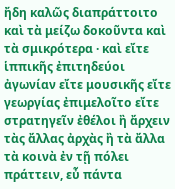ἤδη καλῶς διαπράττοιτο καὶ τὰ μείζω δοκοῦντα καὶ τὰ σμικρότερα · καὶ εἴτε ἱππικῆς ἐπιτηδεύοι ἀγωνίαν εἴτε μουσικῆς εἴτε γεωργίας ἐπιμελοῖτο εἴτε στρατηγεῖν ἐθέλοι ἢ ἄρχειν τὰς ἄλλας ἀρχὰς ἢ τὰ ἄλλα τὰ κοινὰ ἐν τῇ πόλει πράττειν, εὖ πάντα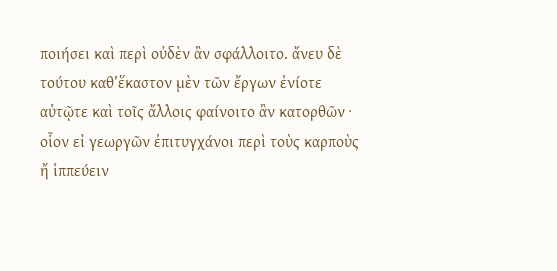ποιήσει καὶ περὶ οὐδὲν ἂν σφάλλοιτο. ἄνευ δὲ τούτου καθ’ἕκαστον μὲν τῶν ἔργων ἐνίοτε αὑτῷτε καὶ τοῖς ἄλλοις φαίνοιτο ἂν κατορθῶν · οἷον εἰ γεωργῶν ἐπιτυγχάνοι περὶ τοὺς καρποὺς ἤ ἱππεύειν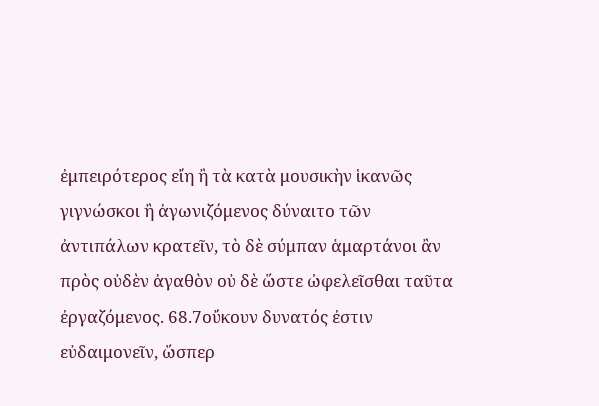ἐμπειρότερος εἴη ἢ τὰ κατὰ μουσικὴν ἱκανῶς γιγνώσκοι ἢ ἀγωνιζόμενος δύναιτο τῶν ἀντιπάλων κρατεῖν, τὸ δὲ σύμπαν ἁμαρτάνοι ἂν πρὸς οὐδὲν ἀγαθὸν οὐ δὲ ὥστε ὠφελεῖσθαι ταῦτα ἐργαζόμενος. 68.7οὔκουν δυνατός ἐστιν εὐδαιμονεῖν, ὥσπερ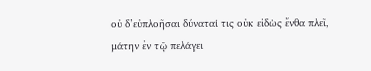οὐ δ’εὐπλοῆσαι δύναταί τις οὐκ εἰδὼς ἔνθα πλεῖ, μάτην ἐν τῷ πελάγει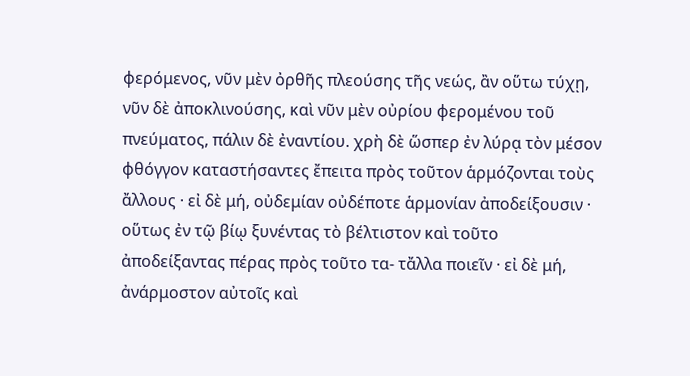φερόμενος, νῦν μὲν ὀρθῆς πλεούσης τῆς νεώς, ἂν οὕτω τύχῃ, νῦν δὲ ἀποκλινούσης, καὶ νῦν μὲν οὐρίου φερομένου τοῦ πνεύματος, πάλιν δὲ ἐναντίου. χρὴ δὲ ὥσπερ ἐν λύρᾳ τὸν μέσον φθόγγον καταστήσαντες ἔπειτα πρὸς τοῦτον ἁρμόζονται τοὺς ἄλλους · εἰ δὲ μή, οὐδεμίαν οὐδέποτε ἁρμονίαν ἀποδείξουσιν · οὕτως ἐν τῷ βίῳ ξυνέντας τὸ βέλτιστον καὶ τοῦτο ἀποδείξαντας πέρας πρὸς τοῦτο τα- τἄλλα ποιεῖν · εἰ δὲ μή, ἀνάρμοστον αὐτοῖς καὶ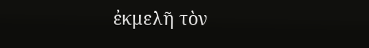ἐκμελῆ τὸν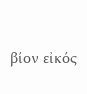βίον εἰκός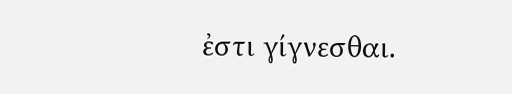ἐστι γίγνεσθαι.